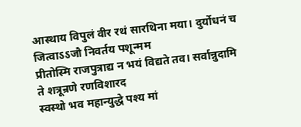आस्थाय विपुलं वीर रथं सारथिना मया। दुर्योधनं च जित्वाऽऽजौ निवर्तय पशून्मम
प्रीतोस्मि राजपुत्राद्य न भयं विद्यते तव। सर्वान्नुदामि ते शत्रून्रणे रणविशारद
स्वस्थो भव महान्युद्धे पश्य मां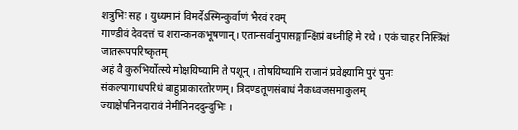शत्रुभिः सह । युध्यमानं विमर्देऽस्मिन्कुर्वाणं भैरवं रवम्
गाण्डीवं देवदत्तं च शरान्कनकभूषणान्। एतान्सर्वानुपासङ्गान्क्षिप्रं बध्नीहि मे रथे । एकं चाहर निस्त्रिंशं जातरूपपरिष्कृतम्
अहं वै कुरुभिर्योत्स्ये मोक्षयिष्यामि ते पशून् । तोषयिष्यामि राजानं प्रवेक्ष्यामि पुरं पुनः
संकल्पागाधपरिधं बाहुप्राकारतोरणम्। त्रिदण्डतूणसंबाधं नैकध्वजसमाकुलम्
ज्याक्षेपनिनदारावं नेमीनिनददुन्दुभिः ।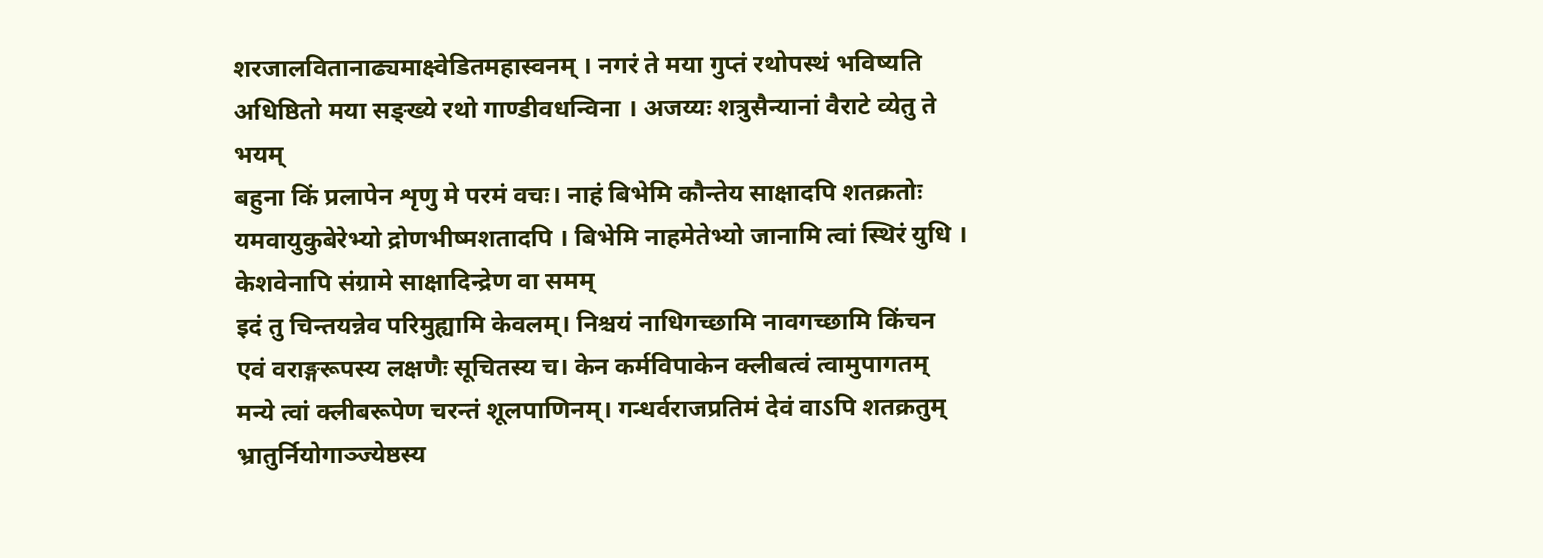शरजालवितानाढ्यमाक्ष्वेडितमहास्वनम् । नगरं ते मया गुप्तं रथोपस्थं भविष्यति
अधिष्ठितो मया सङ्ख्ये रथो गाण्डीवधन्विना । अजय्यः शत्रुसैन्यानां वैराटे व्येतु ते भयम्
बहुना किं प्रलापेन शृणु मे परमं वचः। नाहं बिभेमि कौन्तेय साक्षादपि शतक्रतोः
यमवायुकुबेरेभ्यो द्रोणभीष्मशतादपि । बिभेमि नाहमेतेभ्यो जानामि त्वां स्थिरं युधि । केशवेनापि संग्रामे साक्षादिन्द्रेण वा समम्
इदं तु चिन्तयन्नेव परिमुह्यामि केवलम्। निश्चयं नाधिगच्छामि नावगच्छामि किंचन
एवं वराङ्गरूपस्य लक्षणैः सूचितस्य च। केन कर्मविपाकेन क्लीबत्वं त्वामुपागतम्
मन्ये त्वां क्लीबरूपेण चरन्तं शूलपाणिनम्। गन्धर्वराजप्रतिमं देवं वाऽपि शतक्रतुम्
भ्रातुर्नियोगाञ्ज्येष्ठस्य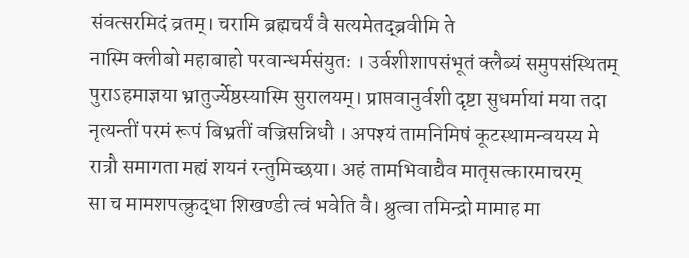संवत्सरमिदं व्रतम्। चरामि ब्रह्मचर्यं वै सत्यमेतद्ब्रवीमि ते
नास्मि क्लीबो महाबाहो परवान्धर्मसंयुतः । उर्वशीशापसंभूतं क्लैब्यं समुपसंस्थितम्
पुराऽहमाज्ञया भ्रातुर्ज्येष्ठस्यास्मि सुरालयम्। प्राप्तवानुर्वशी दृष्टा सुधर्मायां मया तदा
नृत्यन्तीं परमं रूपं बिभ्रतीं वज्रिसन्निधौ । अपश्यं तामनिमिषं कूटस्थामन्वयस्य मे
रात्रौ समागता मह्यं शयनं रन्तुमिच्छया। अहं तामभिवाद्यैव मातृसत्कारमाचरम्
सा च मामशपत्क्रुद्धा शिखण्डी त्वं भवेति वै। श्रुत्वा तमिन्द्रो मामाह मा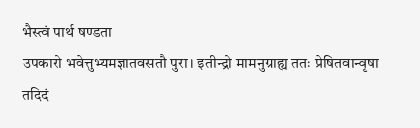भैस्त्वं पार्थ षण्डता
उपकारो भवेत्तुभ्यमज्ञातवसतौ पुरा। इतीन्द्रो मामनुग्राह्य ततः प्रेषितवान्वृषा
तदिदं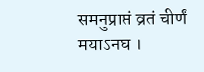समनुप्राप्तं व्रतं चीर्णं मयाऽनघ ।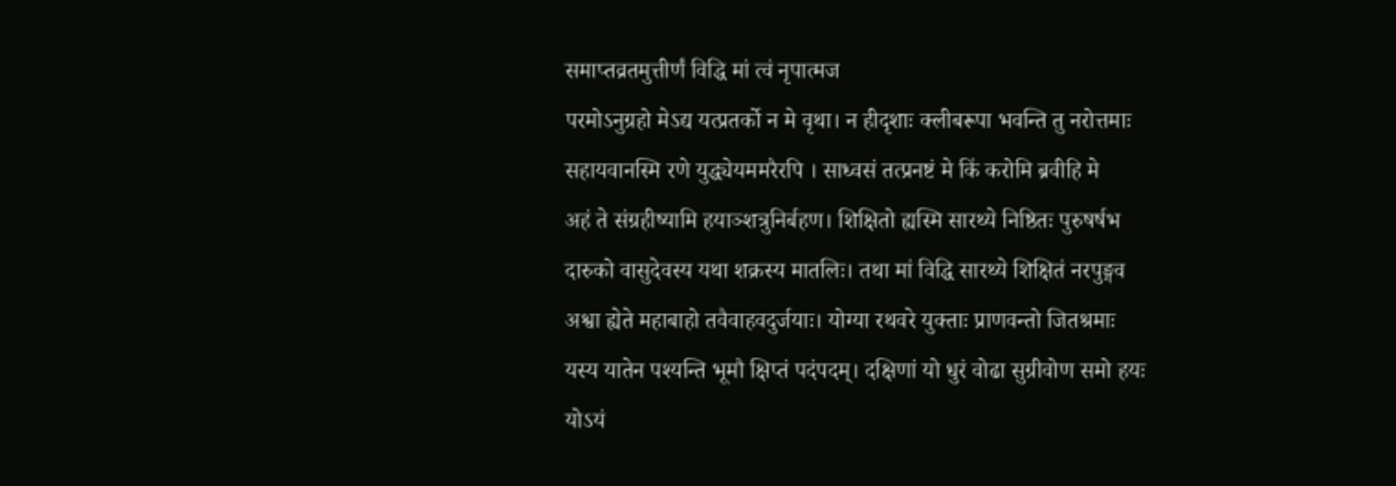समाप्तव्रतमुत्तीर्णं विद्धि मां त्वं नृपात्मज
परमोऽनुग्रहो मेऽद्य यत्प्रतर्को न मे वृथा। न हीदृशाः क्लीबरूपा भवन्ति तु नरोत्तमाः
सहायवानस्मि रणे युद्ध्येयममरैरपि । साध्वसं तत्प्रनष्टं मे किं करोमि ब्रवीहि मे
अहं ते संग्रहीष्यामि हयाञ्शत्रुनिर्बहण। शिक्षितो ह्यस्मि सारथ्ये निष्ठितः पुरुषर्षभ
दारुको वासुदेवस्य यथा शक्रस्य मातलिः। तथा मां विद्धि सारथ्ये शिक्षितं नरपुङ्गव
अश्वा ह्येते महाबाहो तवैवाहवदुर्जयाः। योग्या रथवरे युक्ताः प्राणवन्तो जितश्रमाः
यस्य यातेन पश्यन्ति भूमौ क्षिप्तं पदंपदम्। दक्षिणां यो धुरं वोढा सुग्रीवोण समो हयः
योऽयं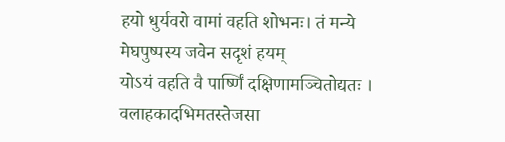हयो धुर्यवरो वामां वहति शोभनः। तं मन्ये मेघपुष्पस्य जवेन सदृशं हयम्
योऽयं वहति वै पार्ष्णिं दक्षिणामञ्चितोद्यतः । वलाहकादभिमतस्तेजसा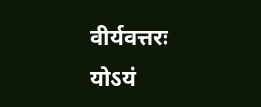वीर्यवत्तरः
योऽयं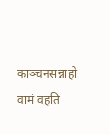काञ्चनसन्नाहो वामं वहति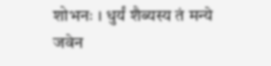शोभनः । धुर्यं शैब्यस्य तं मन्ये जवेन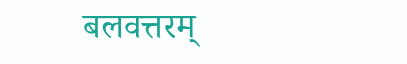बलवत्तरम्